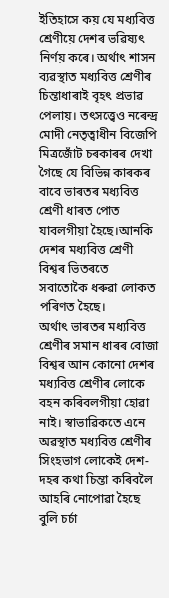ইতিহাসে কয় যে মধ্যবিত্ত শ্রেণীয়ে দেশৰ ভৱিষ্যৎ নির্ণয় কৰে। অর্থাৎ শাসন ব্যৱস্থাত মধ্যবিত্ত শ্ৰেণীৰ চিন্তাধাৰাই বৃহৎ প্রভাৱ পেলায়। তৎসত্ত্বেও নৰেন্দ্ৰ মোদী নেতৃত্বাধীন বিজেপি মিত্ৰজোঁট চৰকাৰৰ দেখা গৈছে যে বিভিন্ন কাৰকৰ বাবে ভাৰতৰ মধ্যবিত্ত শ্ৰেণী ধাৰত পোত যাবলগীয়া হৈছে।আনকি দেশৰ মধ্যবিত্ত শ্রেণী বিশ্বৰ ভিতৰতে সবাতোকৈ ধৰুৱা লোকত পৰিণত হৈছে।
অর্থাৎ ভাৰতৰ মধ্যবিত্ত শ্ৰেণীৰ সমান ধাৰৰ বোজা বিশ্বৰ আন কোনো দেশৰ মধ্যবিত্ত শ্ৰেণীৰ লোকে বহন কৰিবলগীয়া হোৱা নাই। স্বাভাৱিকতে এনে অৱস্থাত মধ্যবিত্ত শ্ৰেণীৰ সিংহভাগ লোকেই দেশ-দহৰ কথা চিন্তা কৰিবলৈ আহৰি নোপোৱা হৈছে বুলি চর্চা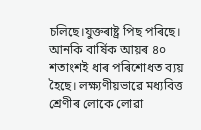চলিছে।যুক্তৰাষ্ট্ৰ পিছ পৰিছে।
আনকি বার্ষিক আয়ৰ ৪০ শতাংশই ধাৰ পৰিশোধত ব্যয় হৈছে। লক্ষ্যণীয়ভাৱে মধ্যবিত্ত শ্ৰেণীৰ লোকে লোৱা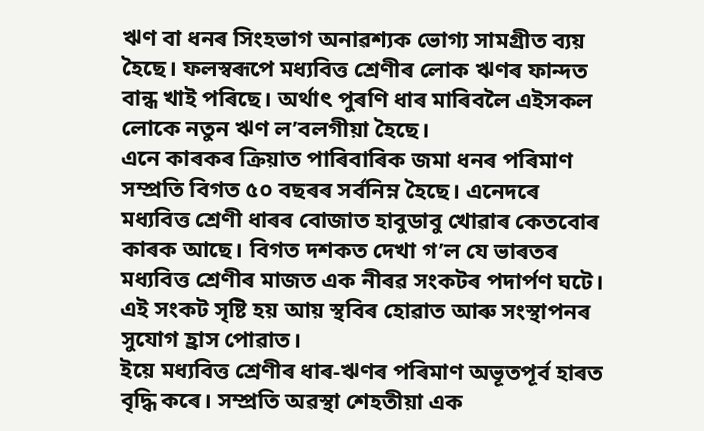ঋণ বা ধনৰ সিংহভাগ অনাৱশ্যক ভোগ্য সামগ্রীত ব্যয় হৈছে। ফলস্বৰূপে মধ্যবিত্ত শ্ৰেণীৰ লোক ঋণৰ ফান্দত বান্ধ খাই পৰিছে। অৰ্থাৎ পুৰণি ধাৰ মাৰিবলৈ এইসকল লোকে নতুন ঋণ ল’বলগীয়া হৈছে।
এনে কাৰকৰ ক্ৰিয়াত পাৰিবাৰিক জমা ধনৰ পৰিমাণ সম্প্রতি বিগত ৫০ বছৰৰ সৰ্বনিম্ন হৈছে। এনেদৰে মধ্যবিত্ত শ্রেণী ধাৰৰ বোজাত হাবুডাবু খোৱাৰ কেতবোৰ কাৰক আছে। বিগত দশকত দেখা গ’ল যে ভাৰতৰ মধ্যবিত্ত শ্ৰেণীৰ মাজত এক নীৰৱ সংকটৰ পদার্পণ ঘটে। এই সংকট সৃষ্টি হয় আয় স্থবিৰ হোৱাত আৰু সংস্থাপনৰ সুযোগ হ্রাস পোৱাত।
ইয়ে মধ্যবিত্ত শ্ৰেণীৰ ধাৰ-ঋণৰ পৰিমাণ অভূতপূর্ব হাৰত বৃদ্ধি কৰে। সম্প্রতি অৱস্থা শেহতীয়া এক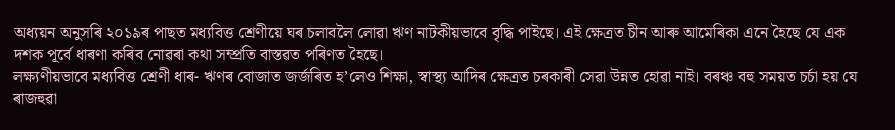অধ্যয়ন অনুসৰি ২০১৯ৰ পাছত মধ্যবিত্ত শ্রেণীয়ে ঘৰ চলাবলৈ লোৱা ঋণ নাটকীয়ভাবে বৃদ্ধি পাইছে। এই ক্ষেত্রত চীন আৰু আমেৰিকা এনে হৈছে যে এক দশক পূৰ্বে ধাৰণা কৰিব নোৱৰা কথা সম্প্রতি বাস্তৱত পৰিণত হৈছে।
লক্ষ্যণীয়ভাবে মধ্যবিত্ত শ্রেণী ধাৰ- ঋণৰ বোজাত জৰ্জৰিত হ’লেও শিক্ষা, স্বাস্থ্য আদিৰ ক্ষেত্ৰত চৰকাৰী সেৱা উন্নত হোৱা নাই। বৰঞ্চ বহু সময়ত চর্চা হয় যে ৰাজহুৱা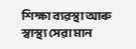শিক্ষা ব্যৱস্থা আৰু স্বাস্থ্য সেৱা মান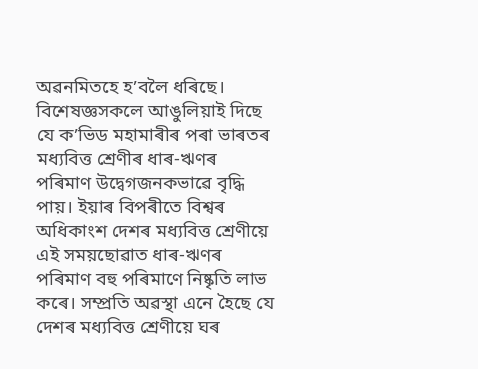অৱনমিতহে হ’বলৈ ধৰিছে।
বিশেষজ্ঞসকলে আঙুলিয়াই দিছে যে ক’ভিড মহামাৰীৰ পৰা ভাৰতৰ মধ্যবিত্ত শ্ৰেণীৰ ধাৰ-ঋণৰ পৰিমাণ উদ্বেগজনকভাৱে বৃদ্ধি পায়। ইয়াৰ বিপৰীতে বিশ্বৰ অধিকাংশ দেশৰ মধ্যবিত্ত শ্রেণীয়ে এই সময়ছোৱাত ধাৰ-ঋণৰ পৰিমাণ বহু পৰিমাণে নিষ্কৃতি লাভ কৰে। সম্প্রতি অৱস্থা এনে হৈছে যে দেশৰ মধ্যবিত্ত শ্রেণীয়ে ঘৰ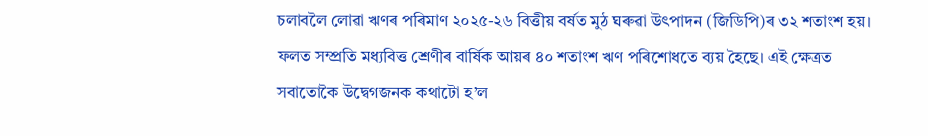চলাবলৈ লোৱা ঋণৰ পৰিমাণ ২০২৫-২৬ বিত্তীয় বর্ষত মুঠ ঘৰুৱা উৎপাদন (জিডিপি)ৰ ৩২ শতাংশ হয়।
ফলত সম্প্রতি মধ্যবিত্ত শ্ৰেণীৰ বার্ষিক আয়ৰ ৪০ শতাংশ ঋণ পৰিশোধতে ব্যয় হৈছে। এই ক্ষেত্রত সবাতোকৈ উদ্বেগজনক কথাটো হ’ল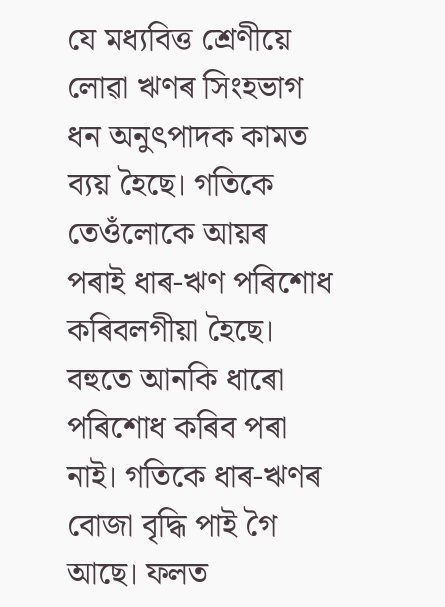যে মধ্যবিত্ত শ্রেণীয়ে লোৱা ঋণৰ সিংহভাগ ধন অনুৎপাদক কামত ব্যয় হৈছে। গতিকে তেওঁলোকে আয়ৰ পৰাই ধাৰ-ঋণ পৰিশোধ কৰিবলগীয়া হৈছে।
বহুতে আনকি ধাৰো পৰিশোধ কৰিব পৰা নাই। গতিকে ধাৰ-ঋণৰ বোজা বৃদ্ধি পাই গৈ আছে। ফলত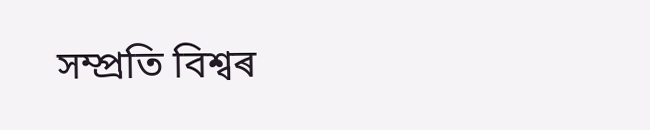সম্প্ৰতি বিশ্বৰ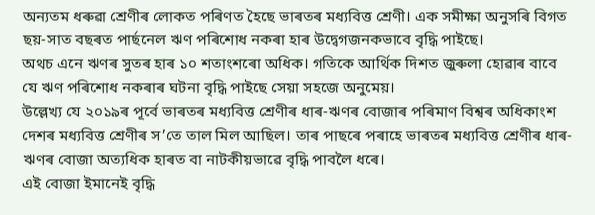অন্যতম ধৰুৱা শ্ৰেণীৰ লোকত পৰিণত হৈছে ভাৰতৰ মধ্যবিত্ত শ্রেণী। এক সমীক্ষা অনুসৰি বিগত ছয়-সাত বছৰত পাৰ্ছনেল ঋণ পৰিশোধ নকৰা হাৰ উদ্বেগজনকভাবে বৃদ্ধি পাইছে।
অথচ এনে ঋণৰ সুতৰ হাৰ ১০ শতাংশৰো অধিক। গতিকে আর্থিক দিশত জুৰুলা হোৱাৰ বাবে যে ঋণ পৰিশোধ নকৰাৰ ঘটনা বৃদ্ধি পাইছে সেয়া সহজে অনুমেয়।
উল্লেখ্য যে ২০১৯ৰ পূৰ্বে ভাৰতৰ মধ্যবিত্ত শ্ৰেণীৰ ধাৰ-ঋণৰ বোজাৰ পৰিমাণ বিশ্বৰ অধিকাংশ দেশৰ মধ্যবিত্ত শ্ৰেণীৰ স’তে তাল মিল আছিল। তাৰ পাছৰে পৰাহে ভাৰতৰ মধ্যবিত্ত শ্ৰেণীৰ ধাৰ-ঋণৰ বোজা অত্যধিক হাৰত বা নাটকীয়ভাৱে বৃদ্ধি পাবলৈ ধৰে।
এই বোজা ইমানেই বৃদ্ধি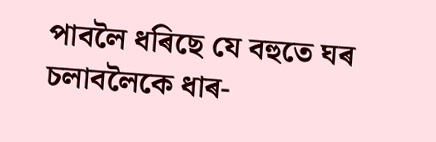পাবলৈ ধৰিছে যে বহুতে ঘৰ চলাবলৈকে ধাৰ-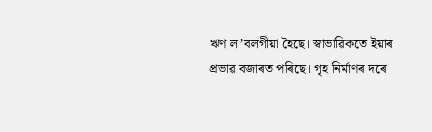ঋণ ল’বলগীয়া হৈছে। স্বাভাৱিকতে ইয়াৰ প্ৰভাৱ বজাৰত পৰিছে। গৃহ নিৰ্মাণৰ দৰে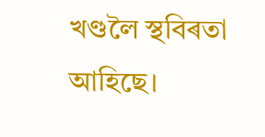খণ্ডলৈ স্থবিৰতা আহিছে।